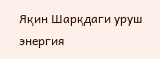Яқин Шарқдаги уруш энергия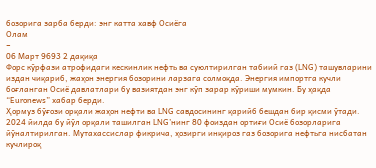бозорига зарба берди: энг катта хавф Осиёга
Олам
−
06 Март 9693 2 дақиқа
Форс кўрфази атрофидаги кескинлик нефть ва суюлтирилган табиий газ (LNG) ташувларини издан чиқариб, жаҳон энергия бозорини ларзага солмоқда. Энергия импортга кучли боғланган Осиё давлатлари бу вазиятдан энг кўп зарар кўриши мумкин. Бу ҳақда “Euronews” хабар берди.
Ҳормуз бўғози орқали жаҳон нефти ва LNG савдосининг қарийб бешдан бир қисми ўтади. 2024 йилда бу йўл орқали ташилган LNG’нинг 80 фоиздан ортиғи Осиё бозорларига йўналтирилган. Мутахассислар фикрича, ҳозирги инқироз газ бозорига нефтьга нисбатан кучлироқ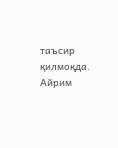таъсир қилмоқда. Айрим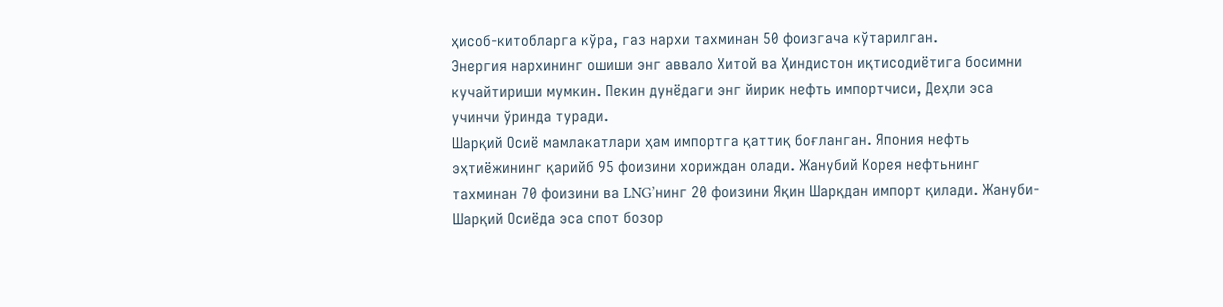ҳисоб-китобларга кўра, газ нархи тахминан 50 фоизгача кўтарилган.
Энергия нархининг ошиши энг аввало Хитой ва Ҳиндистон иқтисодиётига босимни кучайтириши мумкин. Пекин дунёдаги энг йирик нефть импортчиси, Деҳли эса учинчи ўринда туради.
Шарқий Осиё мамлакатлари ҳам импортга қаттиқ боғланган. Япония нефть эҳтиёжининг қарийб 95 фоизини хориждан олади. Жанубий Корея нефтьнинг тахминан 70 фоизини ва LNG’нинг 20 фоизини Яқин Шарқдан импорт қилади. Жануби-Шарқий Осиёда эса спот бозор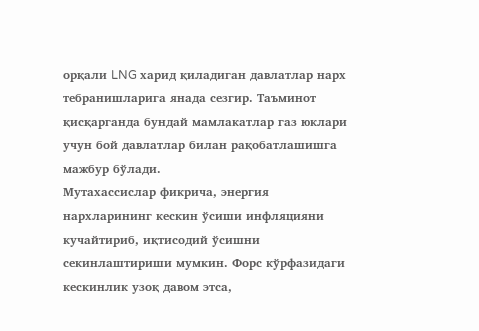орқали LNG харид қиладиган давлатлар нарх тебранишларига янада сезгир. Таъминот қисқарганда бундай мамлакатлар газ юклари учун бой давлатлар билан рақобатлашишга мажбур бўлади.
Мутахассислар фикрича, энергия нархларининг кескин ўсиши инфляцияни кучайтириб, иқтисодий ўсишни секинлаштириши мумкин. Форс кўрфазидаги кескинлик узоқ давом этса,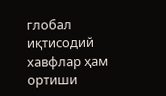глобал иқтисодий хавфлар ҳам ортиши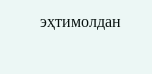эҳтимолдан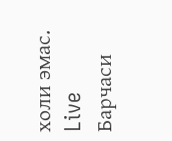холи эмас.
Live
Барчаси